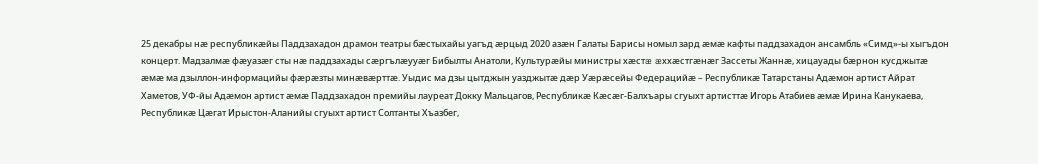25 декабры нæ республикæйы Паддзахадон драмон театры бæстыхайы уагъд æрцыд 2020 азæн Галаты Барисы номыл зард æмæ кафты паддзахадон ансамбль «Симд»-ы хыгъдон концерт. Мадзалмæ фæуазæг сты нæ паддзахады сæргълæууæг Бибылты Анатоли, Культурæйы министры хæстæ æххæстгæнæг Зассеты Жаннæ, хицауады бæрнон кусджытæ æмæ ма дзыллон-информацийы фæрæзты минæвæрттæ. Уыдис ма дзы цытджын уазджытæ дæр Уæрæсейы Федерацийæ – Республикæ Татарстаны Адæмон артист Айрат Хаметов, УФ-йы Адæмон артист æмæ Паддзахадон премийы лауреат Докку Мальцагов, Республикæ Кæсæг-Балхъары сгуыхт артисттæ Игорь Атабиев æмæ Ирина Канукаева, Республикæ Цæгат Ирыстон-Аланийы сгуыхт артист Солтанты Хъазбег,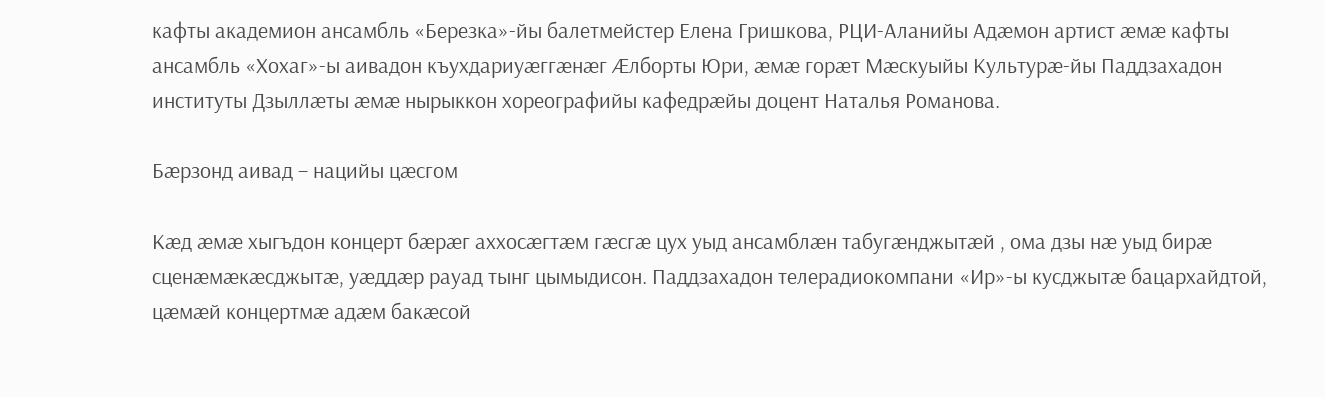кафты академион ансамбль «Березка»-йы балетмейстер Елена Гришкова, РЦИ-Аланийы Адæмон артист æмæ кафты ансамбль «Хохаг»-ы аивадон къухдариуæггæнæг Æлборты Юри, æмæ горæт Мæскуыйы Культурæ-йы Паддзахадон институты Дзыллæты æмæ нырыккон хореографийы кафедрæйы доцент Наталья Романова.

Бæрзонд аивад – нацийы цæсгом

Кæд æмæ хыгъдон концерт бæрæг аххосæгтæм гæсгæ цух уыд ансамблæн табугæнджытæй , ома дзы нæ уыд бирæ сценæмæкæсджытæ, уæддæр рауад тынг цымыдисон. Паддзахадон телерадиокомпани «Ир»-ы кусджытæ бацархайдтой, цæмæй концертмæ адæм бакæсой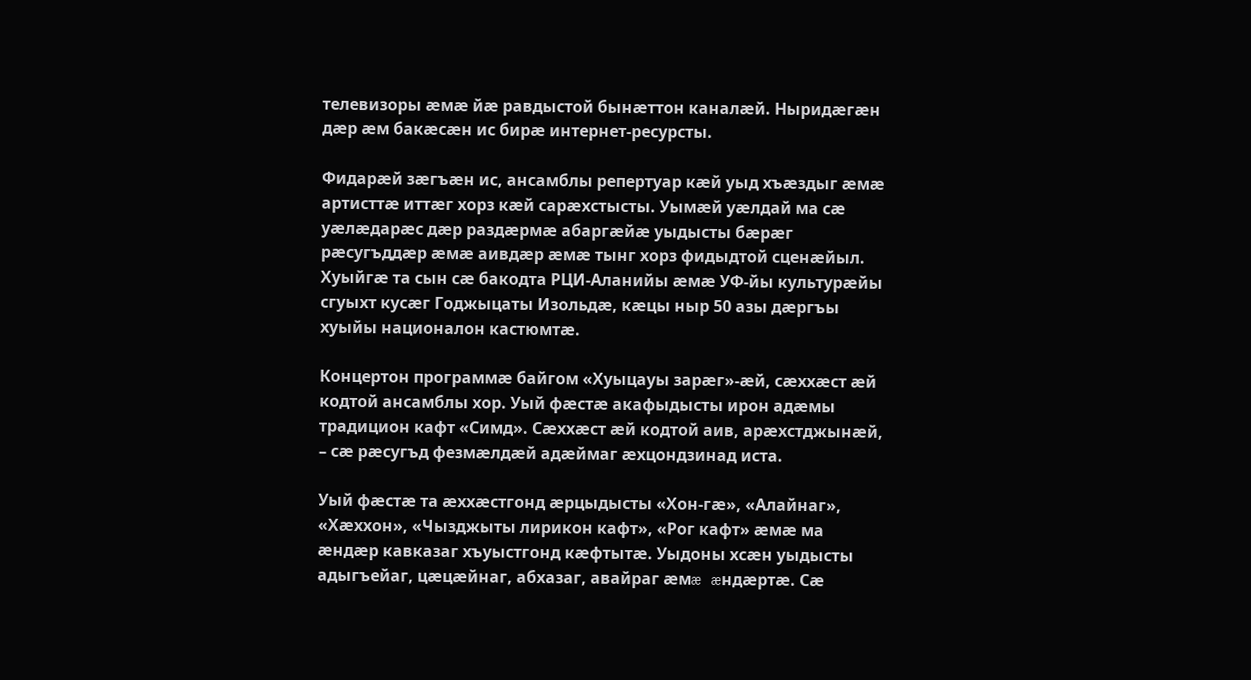телевизоры æмæ йæ равдыстой бынæттон каналæй. Ныридæгæн дæр æм бакæсæн ис бирæ интернет-ресурсты.

Фидарæй зæгъæн ис, ансамблы репертуар кæй уыд хъæздыг æмæ артисттæ иттæг хорз кæй сарæхстысты. Уымæй уæлдай ма сæ уæлæдарæс дæр раздæрмæ абаргæйæ уыдысты бæрæг рæсугъддæр æмæ аивдæр æмæ тынг хорз фидыдтой сценæйыл. Хуыйгæ та сын сæ бакодта РЦИ-Аланийы æмæ УФ-йы культурæйы сгуыхт кусæг Годжыцаты Изольдæ, кæцы ныр 50 азы дæргъы хуыйы националон кастюмтæ.

Концертон программæ байгом «Хуыцауы зарæг»-æй, сæххæст æй кодтой ансамблы хор. Уый фæстæ акафыдысты ирон адæмы традицион кафт «Симд». Сæххæст æй кодтой аив, арæхстджынæй, – сæ рæсугъд фезмæлдæй адæймаг æхцондзинад иста.

Уый фæстæ та æххæстгонд æрцыдысты «Хон-гæ», «Алайнаг»,  «Хæххон», «Чызджыты лирикон кафт», «Рог кафт» æмæ ма æндæр кавказаг хъуыстгонд кæфтытæ. Уыдоны хсæн уыдысты адыгъейаг, цæцæйнаг, абхазаг, авайраг æмæ æндæртæ. Сæ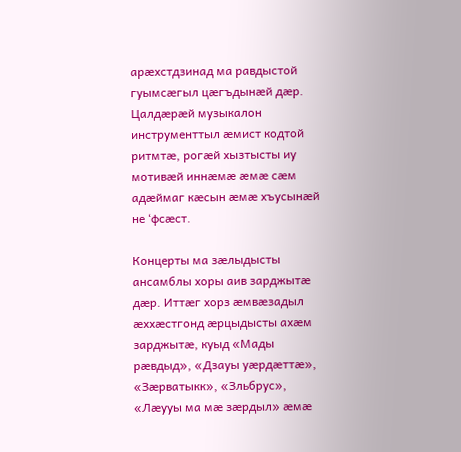арæхстдзинад ма равдыстой гуымсæгыл цæгъдынæй дæр. Цалдæрæй музыкалон инструменттыл æмист кодтой ритмтæ, рогæй хызтысты иу мотивæй иннæмæ æмæ сæм адæймаг кæсын æмæ хъусынæй не ‘фсæст.

Концерты ма зæлыдысты ансамблы хоры аив зарджытæ дæр. Иттæг хорз æмвæзадыл æххæстгонд æрцыдысты ахæм зарджытæ, куыд «Мады рæвдыд», «Дзауы уæрдæттæ», «Зæрватыкк», «Зльбрус», «Лæууы ма мæ зæрдыл» æмæ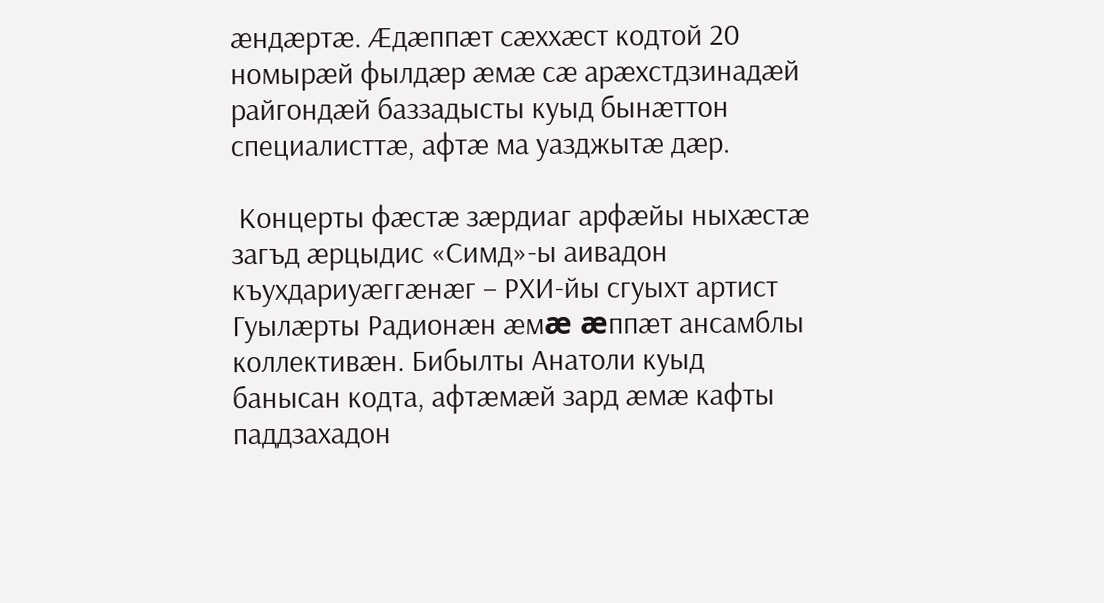æндæртæ. Æдæппæт сæххæст кодтой 20 номырæй фылдæр æмæ сæ арæхстдзинадæй райгондæй баззадысты куыд бынæттон специалисттæ, афтæ ма уазджытæ дæр.

 Концерты фæстæ зæрдиаг арфæйы ныхæстæ загъд æрцыдис «Симд»-ы аивадон къухдариуæггæнæг – РХИ-йы сгуыхт артист Гуылæрты Радионæн æмæ æппæт ансамблы коллективæн. Бибылты Анатоли куыд банысан кодта, афтæмæй зард æмæ кафты паддзахадон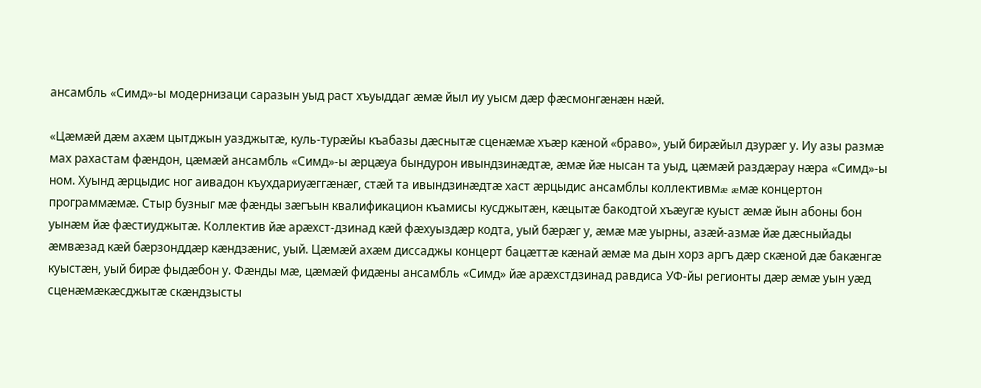ансамбль «Симд»-ы модернизаци саразын уыд раст хъуыддаг æмæ йыл иу уысм дæр фæсмонгæнæн нæй.

«Цæмæй дæм ахæм цытджын уазджытæ, куль-турæйы къабазы дæснытæ сценæмæ хъæр кæной «браво», уый бирæйыл дзурæг у. Иу азы размæ мах рахастам фæндон, цæмæй ансамбль «Симд»-ы æрцæуа бындурон ивындзинæдтæ, æмæ йæ нысан та уыд, цæмæй раздæрау нæра «Симд»-ы ном. Хуынд æрцыдис ног аивадон къухдариуæггæнæг, стæй та ивындзинæдтæ хаст æрцыдис ансамблы коллективмæ æмæ концертон программæмæ. Стыр бузныг мæ фæнды зæгъын квалификацион къамисы кусджытæн, кæцытæ бакодтой хъæугæ куыст æмæ йын абоны бон уынæм йæ фæстиуджытæ. Коллектив йæ арæхст-дзинад кæй фæхуыздæр кодта, уый бæрæг у, æмæ мæ уырны, азæй-азмæ йæ дæсныйады æмвæзад кæй бæрзонддæр кæндзæнис, уый. Цæмæй ахæм диссаджы концерт бацæттæ кæнай æмæ ма дын хорз аргъ дæр скæной дæ бакæнгæ куыстæн, уый бирæ фыдæбон у. Фæнды мæ, цæмæй фидæны ансамбль «Симд» йæ арæхстдзинад равдиса УФ-йы регионты дæр æмæ уын уæд сценæмæкæсджытæ скæндзысты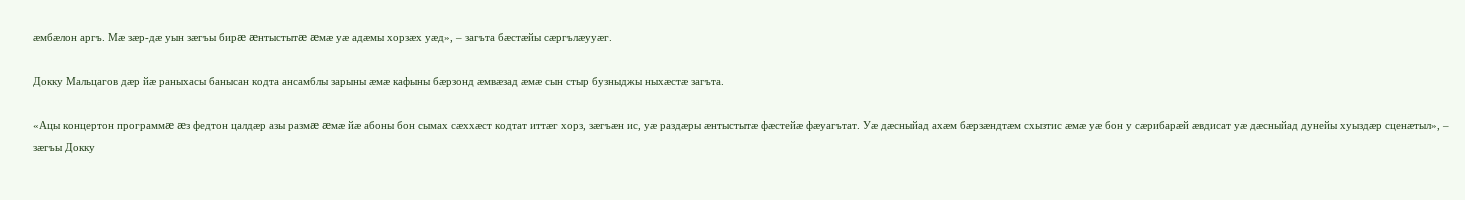æмбæлон аргъ. Мæ зæр-дæ уын зæгъы бирæ æнтыстытæ æмæ уæ адæмы хорзæх уæд», – загъта бæстæйы сæргълæууæг.

Докку Мальцагов дæр йæ раныхасы банысан кодта ансамблы зарыны æмæ кафыны бæрзонд æмвæзад æмæ сын стыр бузныджы ныхæстæ загъта.

«Ацы концертон программæ æз федтон цалдæр азы размæ æмæ йæ абоны бон сымах сæххæст кодтат иттæг хорз, зæгъæн ис, уæ раздæры æнтыстытæ фæстейæ фæуагътат. Уæ дæсныйад ахæм бæрзæндтæм схызтис æмæ уæ бон у сæрибарæй æвдисат уæ дæсныйад дунейы хуыздæр сценæтыл», – зæгъы Докку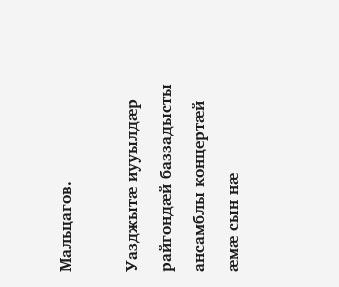Мальцагов.

Уазджытæ иууылдæр райгондæй баззадысты ансамблы концертæй æмæ сын нæ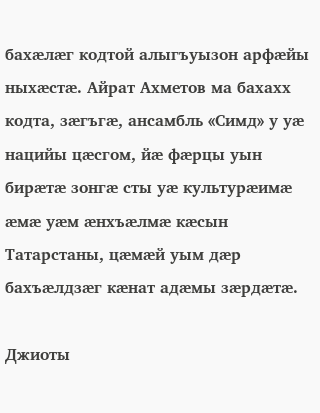бахæлæг кодтой алыгъуызон арфæйы ныхæстæ. Айрат Ахметов ма бахахх кодта, зæгъгæ, ансамбль «Симд» у уæ нацийы цæсгом, йæ фæрцы уын бирæтæ зонгæ сты уæ культурæимæ æмæ уæм æнхъæлмæ кæсын  Татарстаны, цæмæй уым дæр бахъæлдзæг кæнат адæмы зæрдæтæ.

Джиоты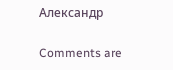Александр

Comments are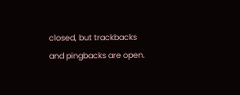closed, but trackbacks and pingbacks are open.